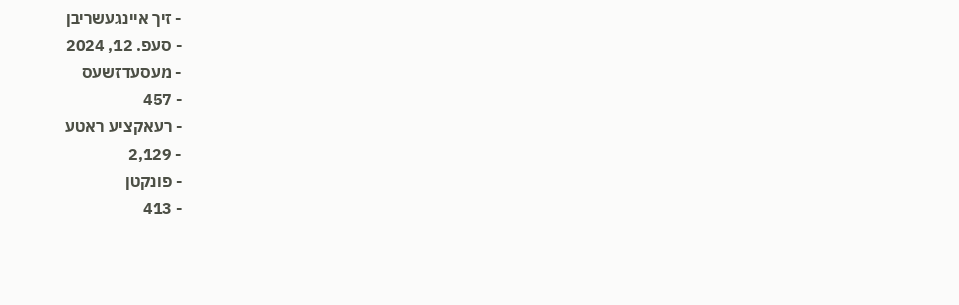- זיך איינגעשריבן
- סעפ. 12, 2024
- מעסעדזשעס
- 457
- רעאקציע ראטע
- 2,129
- פונקטן
- 413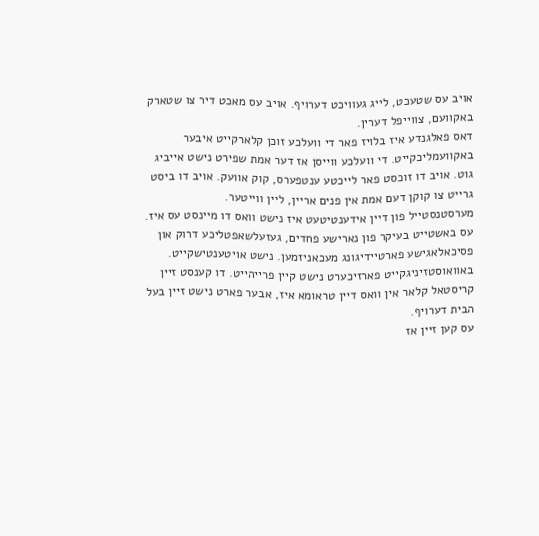אויב עס שטעכט, לייג געוויכט דערויף. אויב עס מאכט דיר צו שטארק באקוועם, צווייפל דערין.
דאס פאלגנדע איז בלויז פאר די וועלכע זוכן קלארקייט איבער באקוועמליכקייט. די וועלכע ווייסן אז דער אמת שפירט נישט אייביג גוט. אויב דו זוכסט פאר לייכטע ענטפערס, קוק אוועק. אויב דו ביסט גרייט צו קוקן דעם אמת אין פנים אריין, ליין ווייטער.
מערסטנסטייל פון דיין אידענטיטעט איז נישט וואס דו מיינסט עס איז. עס באשטייט בעיקר פון נארישע פחדים, געזעלשאפטליכע דרוק און פסיכאלאגישע פארטיידיגונג מעכאניזמען. נישט אויטענטישקייט.
באוואוסטזיניגקייט פארזיכערט נישט קיין פרייהייט. דו קענסט זיין קריסטאל קלאר אין וואס דיין טראומא איז, אבער פארט נישט זיין בעל הבית דערויף.
עס קען זיין אז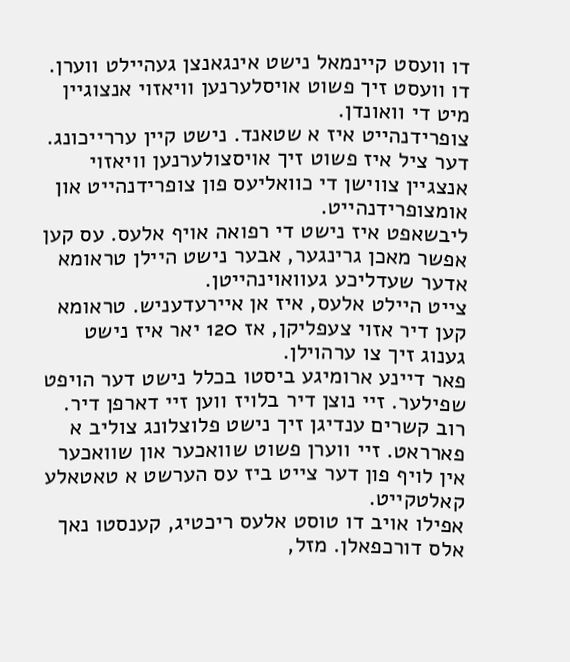דו וועסט קיינמאל נישט אינגאנצן געהיילט ווערן. דו וועסט זיך פשוט אויסלערנען וויאזוי אנצוגיין מיט די וואונדן.
צופרידנהייט איז א שטאנד. נישט קיין עררייכונג. דער ציל איז פשוט זיך אויסצולערנען וויאזוי אנצגיין צווישן די כוואליעס פון צופרידנהייט און אומצופרידנהייט.
ליבשאפט איז נישט די רפואה אויף אלעס. עס קען אפשר מאכן גרינגער, אבער נישט היילן טראומא אדער שעדליכע געוואוינהייטן.
צייט היילט אלעס, איז אן איירעדעניש. טראומא קען דיר אזוי צעפליקן, אז 120 יאר איז נישט גענוג זיך צו ערהוילן.
פאר דיינע ארומיגע ביסטו בכלל נישט דער הויפט שפילער. זיי נוצן דיר בלויז ווען זיי דארפן דיר.
רוב קשרים ענדיגן זיך נישט פלוצלונג צוליב א פארראט. זיי ווערן פשוט שוואכער און שוואכער אין לויף פון דער צייט ביז עס הערשט א טאטאלע קאלטקייט.
אפילו אויב דו טוסט אלעס ריכטיג, קענסטו נאך אלס דורכפאלן. מזל,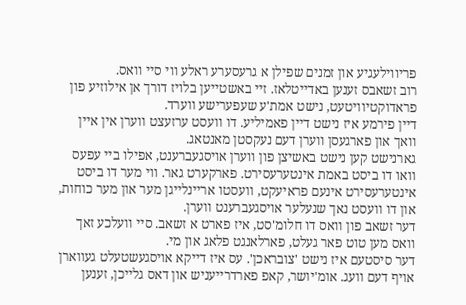פריווילעגיע און זמנים שפילן א גרעסערע ראלע ווי סיי וואס.
רוב זשאבס זענען באדייטלאז. זיי באשטייען בלויז דורך אן אילוזיע פון פראדוקטיוויטעט, נישט אמת'ע שעפערישע ווערד.
דיין פירמע איז נישט דיין פאמיליע. דו וועסט ערזעצט ווערן אין איין וואך און פארגעסן ווערן דעם נעקסטן מאנטאג.
גארנישט קען נישט באשיצן פון ווערן אויסגעברענט, אפילו ביי עפעס וואו דו ביסט באמת אינטערעסירט. פארקערט גאר. ווי מער דו ביסט אינטערעסירט אינעם פראיעקט, וועסטו אריינלייגן מער און מער כוחות, און דו וועסט נאך שנעלער אויסגעברענט ווערן.
דער זשאב פון וואס דו חלומ'סט, איז פארט א זשאב. סיי וועלכע זאך וואס מען טוט פאר געלט, פארלאנגט פלאג און מי.
דער סיסטעם איז נישט 'צובראכן'. עס איז דייקא אויסגעשטעלט געווארן אויף דעם וועג. אומ'יושר, קאפ פארדרייעניש און דאס גלייכן, זענען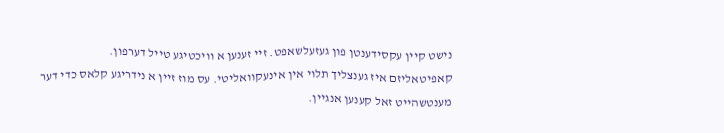נישט קיין עקסידענטן פון געזעלשאפט. זיי זענען א וויכטיגע טייל דערפון.
קאפיטאליזם איז גענצליך תלוי אין אינעקוואליטי. עס מוז זיין א נידריגע קלאס כדי דער מענטשהייט זאל קענען אנגיין.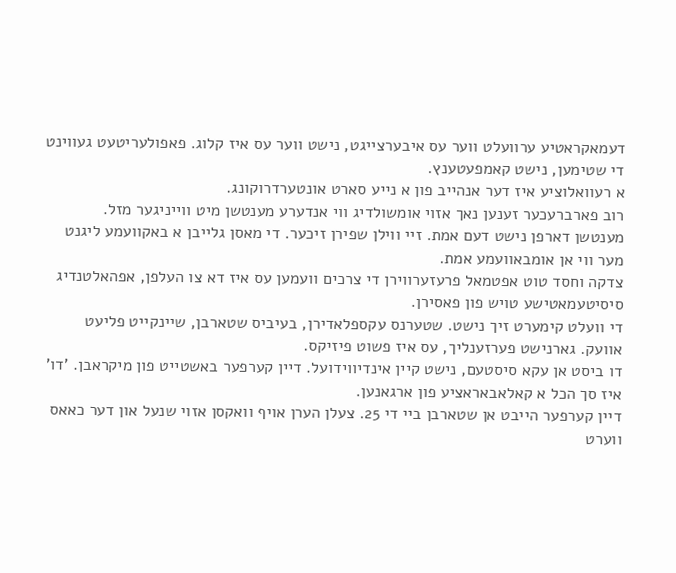דעמאקראטיע ערוועלט ווער עס איבערצייגט, נישט ווער עס איז קלוג. פאפולעריטעט געווינט די שטימען, נישט קאמפעטענץ.
א רעוואלוציע איז דער אנהייב פון א נייע סארט אונטערדרוקונג.
רוב פארברעכער זענען נאך אזוי אומשולדיג ווי אנדערע מענטשן מיט ווייניגער מזל.
מענטשן דארפן נישט דעם אמת. זיי ווילן שפירן זיכער. די מאסן גלייבן א באקוועמע ליגנט מער ווי אן אומבאוועמע אמת.
צדקה וחסד טוט אפטמאל פרעזערווירן די צרכים וועמען עס איז דא צו העלפן, אפהאלטנדיג סיסיטעמאטישע טויש פון פאסירן.
די וועלט קימערט זיך נישט. שטערנס עקספלאדירן, בעיביס שטארבן, שיינקייט פליעט אוועק. גארנישט פערזענליך, עס איז פשוט פיזיקס.
דו ביסט אן עקא סיסטעם, נישט קיין אינדיווידועל. דיין קערפער באשטייט פון מיקראבן. 'דו' איז סך הכל א קאלאבאראציע פון ארגאנען.
דיין קערפער הייבט אן שטארבן ביי די 25. צעלן הערן אויף וואקסן אזוי שנעל און דער כאאס ווערט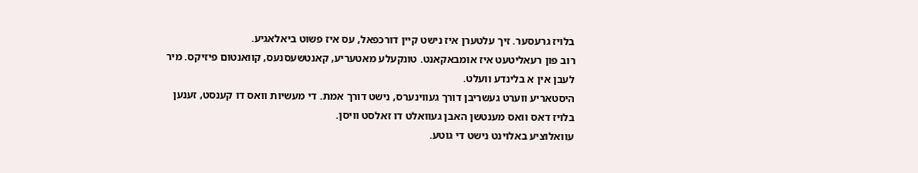בלויז גרעסער. זיך עלטערן איז נישט קיין דורכפאל, עס איז פשוט ביאלאגיע.
רוב פון רעאליטעט איז אומבאקאנט. טונקעלע מאטעריע, קאנטשעסנעס, קוואנטום פיזיקס. מיר לעבן אין א בלינדע וועלט.
היסטאריע ווערט געשריבן דורך געווינערס, נישט דורך אמת. די מעשיות וואס דו קענסט, זענען בלויז דאס וואס מענטשן האבן געוואלט דו זאלסט וויסן.
עוואלוציע באלוינט נישט די גוטע.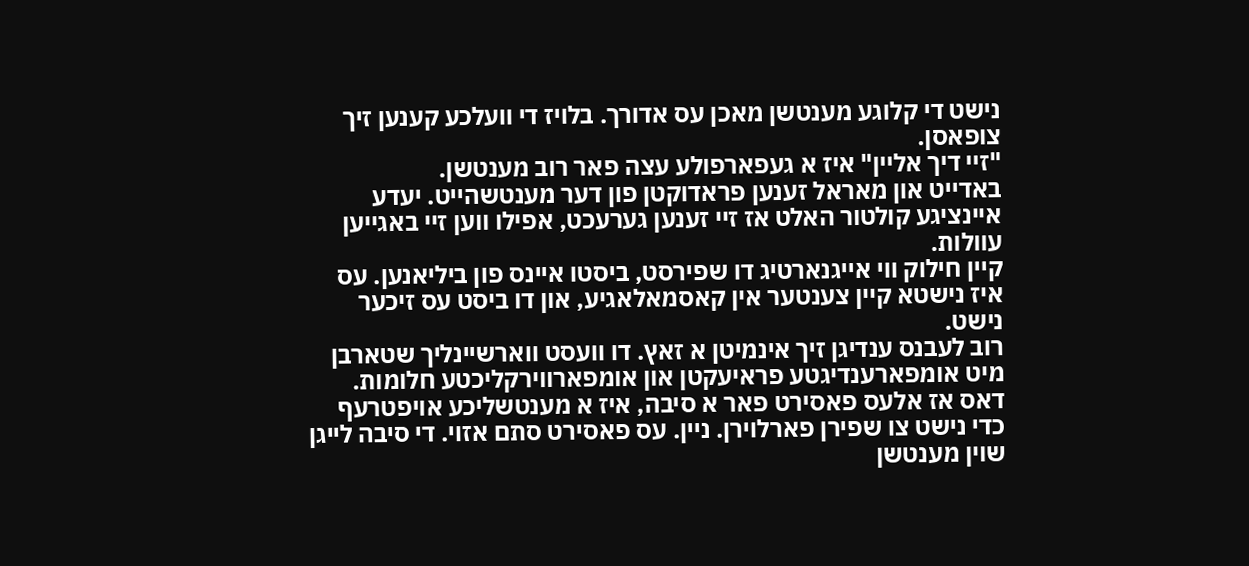נישט די קלוגע מענטשן מאכן עס אדורך. בלויז די וועלכע קענען זיך צופאסן.
"זיי דיך אליין" איז א געפארפולע עצה פאר רוב מענטשן.
באדייט און מאראל זענען פראדוקטן פון דער מענטשהייט. יעדע איינציגע קולטור האלט אז זיי זענען גערעכט, אפילו ווען זיי באגייען עוולות.
קיין חילוק ווי אייגנארטיג דו שפירסט, ביסטו איינס פון ביליאנען. עס איז נישטא קיין צענטער אין קאסמאלאגיע, און דו ביסט עס זיכער נישט.
רוב לעבנס ענדיגן זיך אינמיטן א זאץ. דו וועסט ווארשיינליך שטארבן מיט אומפארענדיגטע פראיעקטן און אומפארווירקליכטע חלומות.
דאס אז אלעס פאסירט פאר א סיבה, איז א מענטשליכע אויפטרעף כדי נישט צו שפירן פארלוירן. ניין. עס פאסירט סתם אזוי. די סיבה לייגן שוין מענטשן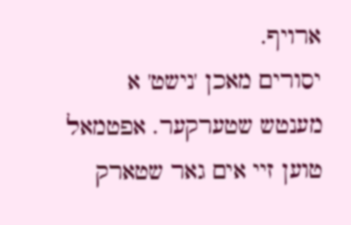ארויף.
יסורים מאכן 'נישט' א מענטש שטערקער. אפטמאל טוען זיי אים גאר שטארק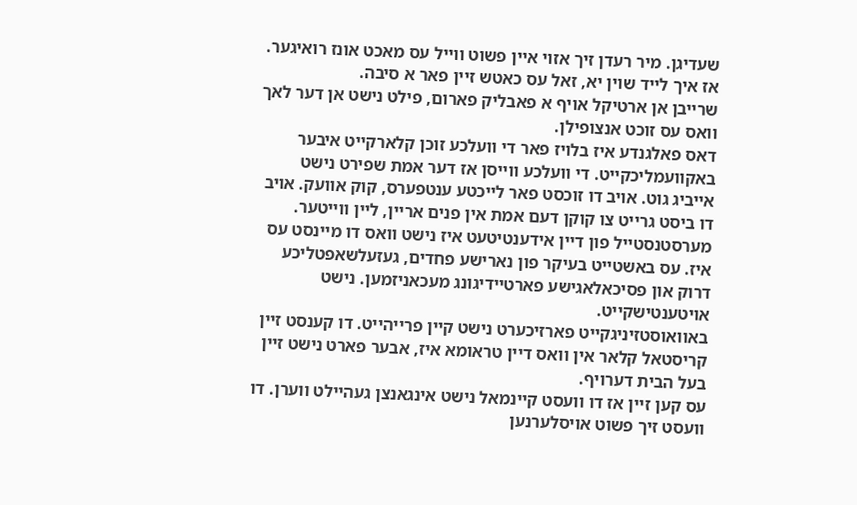שעדיגן. מיר רעדן זיך אזוי איין פשוט ווייל עס מאכט אונז רואיגער. אז איך לייד שוין יא, זאל עס כאטש זיין פאר א סיבה.
שרייבן אן ארטיקל אויף א פאבליק פארום, פילט נישט אן דער לאך וואס עס זוכט אנצופילן.
דאס פאלגנדע איז בלויז פאר די וועלכע זוכן קלארקייט איבער באקוועמליכקייט. די וועלכע ווייסן אז דער אמת שפירט נישט אייביג גוט. אויב דו זוכסט פאר לייכטע ענטפערס, קוק אוועק. אויב דו ביסט גרייט צו קוקן דעם אמת אין פנים אריין, ליין ווייטער.
מערסטנסטייל פון דיין אידענטיטעט איז נישט וואס דו מיינסט עס איז. עס באשטייט בעיקר פון נארישע פחדים, געזעלשאפטליכע דרוק און פסיכאלאגישע פארטיידיגונג מעכאניזמען. נישט אויטענטישקייט.
באוואוסטזיניגקייט פארזיכערט נישט קיין פרייהייט. דו קענסט זיין קריסטאל קלאר אין וואס דיין טראומא איז, אבער פארט נישט זיין בעל הבית דערויף.
עס קען זיין אז דו וועסט קיינמאל נישט אינגאנצן געהיילט ווערן. דו וועסט זיך פשוט אויסלערנען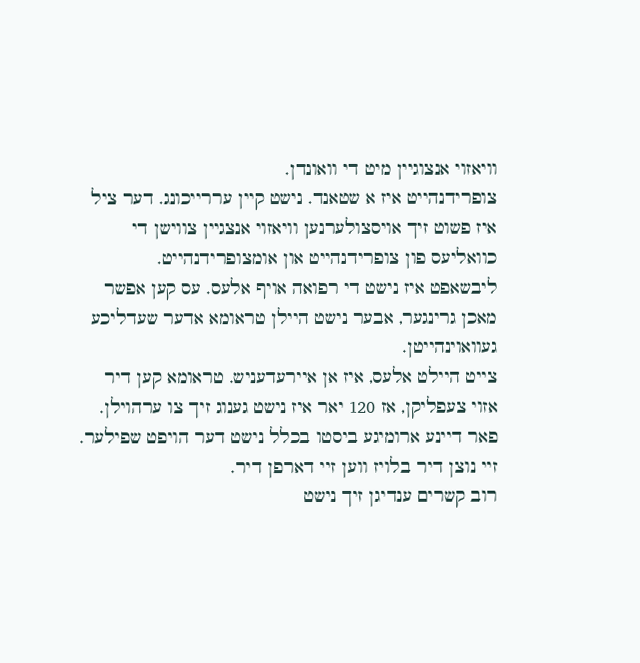וויאזוי אנצוגיין מיט די וואונדן.
צופרידנהייט איז א שטאנד. נישט קיין עררייכונג. דער ציל איז פשוט זיך אויסצולערנען וויאזוי אנצגיין צווישן די כוואליעס פון צופרידנהייט און אומצופרידנהייט.
ליבשאפט איז נישט די רפואה אויף אלעס. עס קען אפשר מאכן גרינגער, אבער נישט היילן טראומא אדער שעדליכע געוואוינהייטן.
צייט היילט אלעס, איז אן איירעדעניש. טראומא קען דיר אזוי צעפליקן, אז 120 יאר איז נישט גענוג זיך צו ערהוילן.
פאר דיינע ארומיגע ביסטו בכלל נישט דער הויפט שפילער. זיי נוצן דיר בלויז ווען זיי דארפן דיר.
רוב קשרים ענדיגן זיך נישט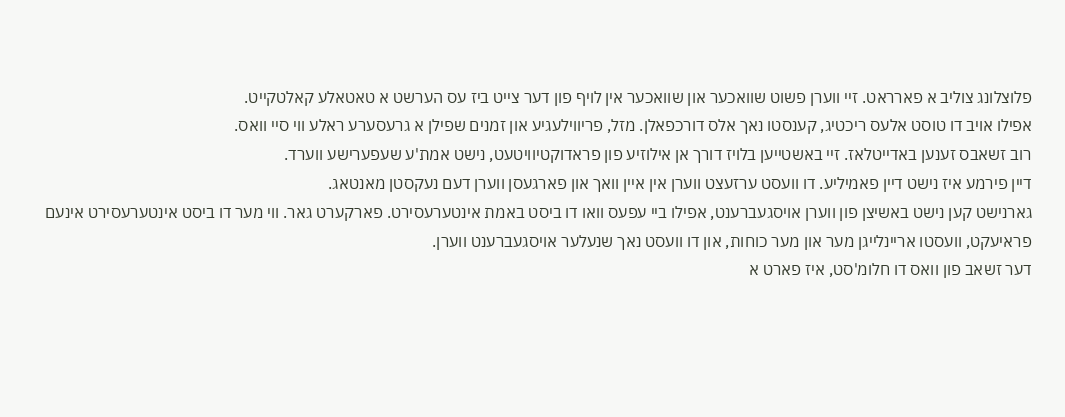פלוצלונג צוליב א פארראט. זיי ווערן פשוט שוואכער און שוואכער אין לויף פון דער צייט ביז עס הערשט א טאטאלע קאלטקייט.
אפילו אויב דו טוסט אלעס ריכטיג, קענסטו נאך אלס דורכפאלן. מזל, פריווילעגיע און זמנים שפילן א גרעסערע ראלע ווי סיי וואס.
רוב זשאבס זענען באדייטלאז. זיי באשטייען בלויז דורך אן אילוזיע פון פראדוקטיוויטעט, נישט אמת'ע שעפערישע ווערד.
דיין פירמע איז נישט דיין פאמיליע. דו וועסט ערזעצט ווערן אין איין וואך און פארגעסן ווערן דעם נעקסטן מאנטאג.
גארנישט קען נישט באשיצן פון ווערן אויסגעברענט, אפילו ביי עפעס וואו דו ביסט באמת אינטערעסירט. פארקערט גאר. ווי מער דו ביסט אינטערעסירט אינעם פראיעקט, וועסטו אריינלייגן מער און מער כוחות, און דו וועסט נאך שנעלער אויסגעברענט ווערן.
דער זשאב פון וואס דו חלומ'סט, איז פארט א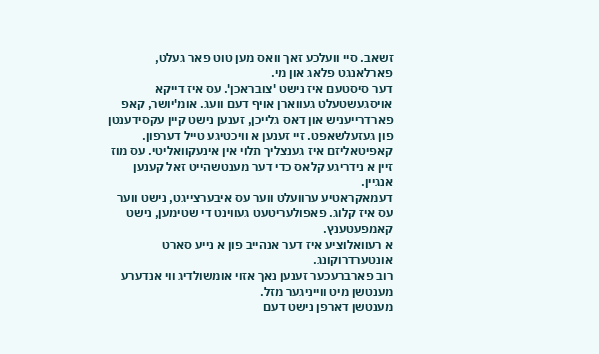זשאב. סיי וועלכע זאך וואס מען טוט פאר געלט, פארלאנגט פלאג און מי.
דער סיסטעם איז נישט 'צובראכן'. עס איז דייקא אויסגעשטעלט געווארן אויף דעם וועג. אומ'יושר, קאפ פארדרייעניש און דאס גלייכן, זענען נישט קיין עקסידענטן פון געזעלשאפט. זיי זענען א וויכטיגע טייל דערפון.
קאפיטאליזם איז גענצליך תלוי אין אינעקוואליטי. עס מוז זיין א נידריגע קלאס כדי דער מענטשהייט זאל קענען אנגיין.
דעמאקראטיע ערוועלט ווער עס איבערצייגט, נישט ווער עס איז קלוג. פאפולעריטעט געווינט די שטימען, נישט קאמפעטענץ.
א רעוואלוציע איז דער אנהייב פון א נייע סארט אונטערדרוקונג.
רוב פארברעכער זענען נאך אזוי אומשולדיג ווי אנדערע מענטשן מיט ווייניגער מזל.
מענטשן דארפן נישט דעם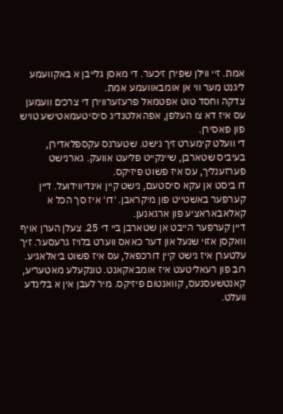אמת. זיי ווילן שפירן זיכער. די מאסן גלייבן א באקוועמע ליגנט מער ווי אן אומבאוועמע אמת.
צדקה וחסד טוט אפטמאל פרעזערווירן די צרכים וועמען עס איז דא צו העלפן, אפהאלטנדיג סיסיטעמאטישע טויש פון פאסירן.
די וועלט קימערט זיך נישט. שטערנס עקספלאדירן, בעיביס שטארבן, שיינקייט פליעט אוועק. גארנישט פערזענליך, עס איז פשוט פיזיקס.
דו ביסט אן עקא סיסטעם, נישט קיין אינדיווידועל. דיין קערפער באשטייט פון מיקראבן. 'דו' איז סך הכל א קאלאבאראציע פון ארגאנען.
דיין קערפער הייבט אן שטארבן ביי די 25. צעלן הערן אויף וואקסן אזוי שנעל און דער כאאס ווערט בלויז גרעסער. זיך עלטערן איז נישט קיין דורכפאל, עס איז פשוט ביאלאגיע.
רוב פון רעאליטעט איז אומבאקאנט. טונקעלע מאטעריע, קאנטשעסנעס, קוואנטום פיזיקס. מיר לעבן אין א בלינדע וועלט.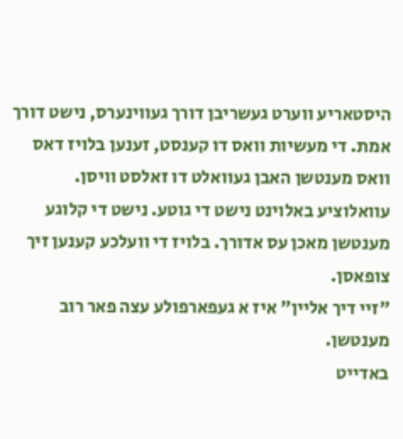היסטאריע ווערט געשריבן דורך געווינערס, נישט דורך אמת. די מעשיות וואס דו קענסט, זענען בלויז דאס וואס מענטשן האבן געוואלט דו זאלסט וויסן.
עוואלוציע באלוינט נישט די גוטע. נישט די קלוגע מענטשן מאכן עס אדורך. בלויז די וועלכע קענען זיך צופאסן.
"זיי דיך אליין" איז א געפארפולע עצה פאר רוב מענטשן.
באדייט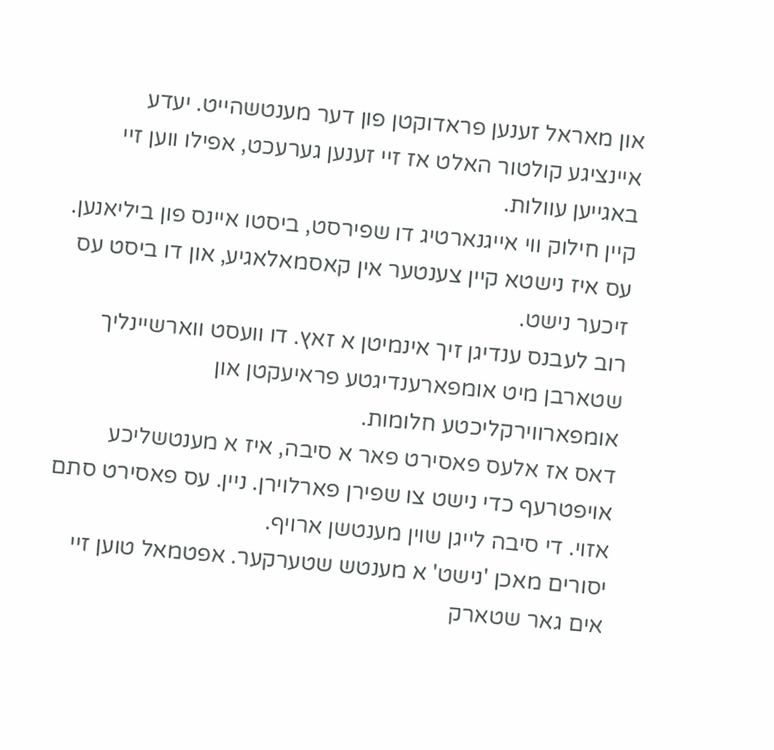און מאראל זענען פראדוקטן פון דער מענטשהייט. יעדע איינציגע קולטור האלט אז זיי זענען גערעכט, אפילו ווען זיי באגייען עוולות.
קיין חילוק ווי אייגנארטיג דו שפירסט, ביסטו איינס פון ביליאנען. עס איז נישטא קיין צענטער אין קאסמאלאגיע, און דו ביסט עס זיכער נישט.
רוב לעבנס ענדיגן זיך אינמיטן א זאץ. דו וועסט ווארשיינליך שטארבן מיט אומפארענדיגטע פראיעקטן און אומפארווירקליכטע חלומות.
דאס אז אלעס פאסירט פאר א סיבה, איז א מענטשליכע אויפטרעף כדי נישט צו שפירן פארלוירן. ניין. עס פאסירט סתם אזוי. די סיבה לייגן שוין מענטשן ארויף.
יסורים מאכן 'נישט' א מענטש שטערקער. אפטמאל טוען זיי אים גאר שטארק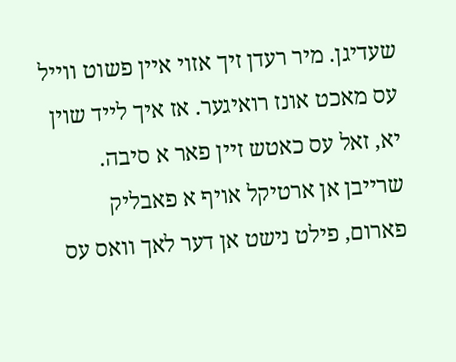שעדיגן. מיר רעדן זיך אזוי איין פשוט ווייל עס מאכט אונז רואיגער. אז איך לייד שוין יא, זאל עס כאטש זיין פאר א סיבה.
שרייבן אן ארטיקל אויף א פאבליק פארום, פילט נישט אן דער לאך וואס עס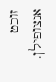זוכט אנצופילן.